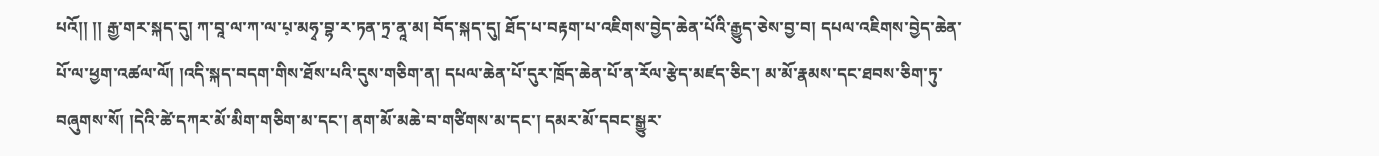པའོ།། །། རྒྱ་གར་སྐད་དུ། ཀ་བཱ་ལ་ཀ་ལ་པ༷་མཧྭ་བྷ་ར་ཏན་ཏྲ་ནཱ་མ། བོད་སྐད་དུ། ཐོད་པ་བརྟག་པ་འཇིགས་བྱེད་ཆེན་པོའི་རྒྱུད་ཅེས་བྱ་བ། དཔལ་འཇིགས་བྱེད་ཆེན་པོ་ལ་ཕྱག་འཚལ་ལོ། །འདི་སྐད་བདག་གིས་ཐོས་པའི་དུས་གཅིག་ན། དཔལ་ཆེན་པོ་དུར་ཁྲོད་ཆེན་པོ་ན་རོལ་རྩེད་མཛད་ཅིང་། མ་མོ་རྣམས་དང་ཐབས་ཅིག་ཏུ་བཞུགས་སོ། །དེའི་ཚེ་དཀར་མོ་མིག་གཅིག་མ་དང་། ནག་མོ་མཆེ་བ་གཙིགས་མ་དང་། དམར་མོ་དབང་སྒྱུར་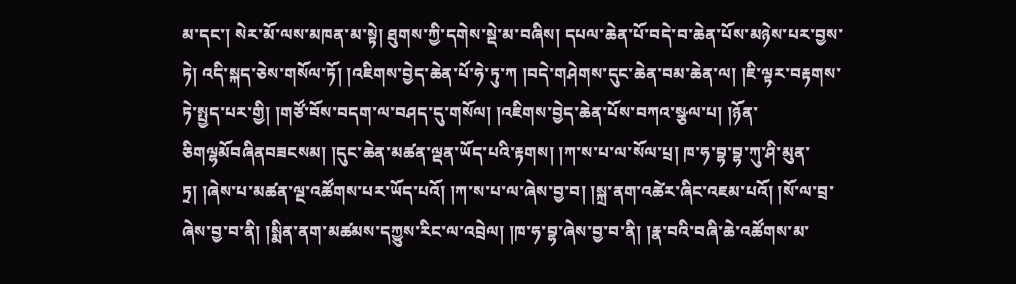མ་དང་། སེར་མོ་ལས་མཁན་མ་སྟེ། ཐུགས་ཀྱི་དགེས་སྡེ་མ་བཞིས། དཔལ་ཆེན་པོ་བདེ་བ་ཆེན་པོས་མཉེས་པར་བྱས་ཏེ། འདི་སྐད་ཅེས་གསོལ་ཏོ། །འཇིགས་བྱེད་ཆེན་པོ་ཧེ་ཏུ་ཀ །བདེ་གཤེགས་དུང་ཆེན་བམ་ཆེན་ལ། །ཇི་ལྟར་བརྟགས་ཏེ་སྤྱད་པར་གྱི། །གཙོ་བོས་བདག་ལ་བཤད་དུ་གསོལ། །འཇིགས་བྱེད་ཆེན་པོས་བཀའ་སྩལ་པ། །ཉོན་ཅིགལྷམོབཞིནབཟངསམ། །དུང་ཆེན་མཚན་ལྡན་ཡོད་པའི་རྟགས། །ཀ་ས་པ་ལ་སོལ་པྲ། ཁ་ཧ་བྷ་བྷ་ཀུ་ཤི་མུན་ཏྲ། །ཞེས་པ་མཚན་ལྔ་འཚོགས་པར་ཡོད་པའོ། །ཀ་ས་པ་ལ་ཞེས་བྱ་བ། །སྐྲ་ནག་འཚེར་ཞིང་འཇམ་པའོ། །སོ་ལ་བྲ་ཞེས་བྱ་བ་ནི། །སྨིན་ནག་མཚམས་དཀྱུས་རིང་ལ་འབྲེལ། །ཁ་ཧ་བྷ་ཞེས་བྱ་བ་ནི། །རྣ་བའི་བཞི་ཆེ་འཚོགས་མ་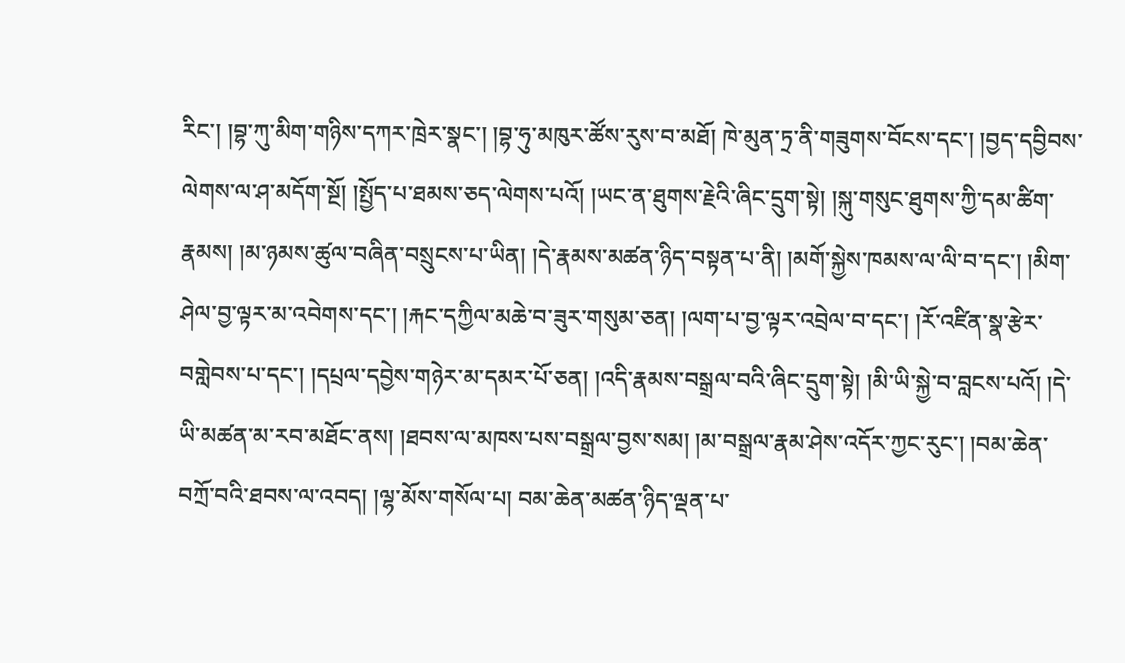རིང་། །བྷ་ཀུ་མིག་གཉིས་དཀར་ཁྲེར་སྣང་། །བྷ་ཧུ་མཁུར་ཚོས་རུས་བ་མཐོ། ཁེ་མུན་ཏྲ་ནི་གཟུགས་བོངས་དང་། །བྱད་དབྱིབས་ལེགས་ལ་ཤ་མདོག་སྔོ། །སྤྱོད་པ་ཐམས་ཅད་ལེགས་པའོ། །ཡང་ན་ཐུགས་རྗེའི་ཞིང་དྲུག་སྟེ། །སྐུ་གསུང་ཐུགས་ཀྱི་དམ་ཚིག་རྣམས། །མ་ཉམས་ཚུལ་བཞིན་བསྲུངས་པ་ཡིན། །དེ་རྣམས་མཚན་ཉིད་བསྟན་པ་ནི། །མགོ་སྐྱེས་ཁམས་ལ་ལི་བ་དང་། །མིག་ཤེལ་བྱ་ལྟར་མ་འབེགས་དང་། །རྐང་དཀྱིལ་མཆེ་བ་ཟུར་གསུམ་ཅན། །ལག་པ་བྱ་ལྟར་འབྲེལ་བ་དང་། །རོ་འཛིན་སྣ་རྩེར་བགླེབས་པ་དང་། །དཔྲལ་དབྱེས་གཉེར་མ་དམར་པོ་ཅན། །འདི་རྣམས་བསྒྲལ་བའི་ཞིང་དྲུག་སྟེ། །མི་ཡི་སྐྱེ་བ་བླངས་པའོ། །དེ་ཡི་མཚན་མ་རབ་མཐོང་ནས། །ཐབས་ལ་མཁས་པས་བསྒྲལ་བྱས་སམ། །མ་བསྒྲལ་རྣམ་ཤེས་འདོར་ཀྱང་རུང་། །བམ་ཆེན་བཀྲོ་བའི་ཐབས་ལ་འབད། །ལྷ་མོས་གསོལ་པ། བམ་ཆེན་མཚན་ཉིད་ལྡན་པ་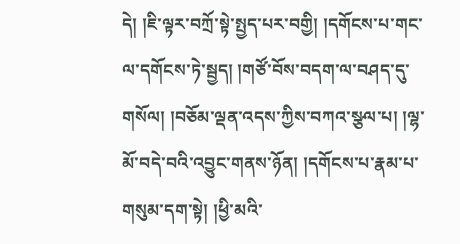དེ། །ཇི་ལྟར་བཀྲོ་སྟེ་སྤྱད་པར་བགྱི། །དགོངས་པ་གང་ལ་དགོངས་ཏེ་སྦྱད། །གཙོ་བོས་བདག་ལ་བཤད་དུ་གསོལ། །བཅོམ་ལྡན་འདས་ཀྱིས་བཀའ་སྩལ་པ། །ལྷ་མོ་བདེ་བའི་འབྱུང་གནས་ཉོན། །དགོངས་པ་རྣམ་པ་གསུམ་དག་སྟེ། །ཕྱི་མའི་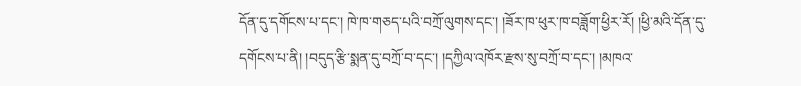དོན་དུ་དགོངས་པ་དང་། ཁེ་ཁ་གཅད་པའི་བཀྲོ་ལུགས་དང་། །ཟོར་ཁ་ཕུར་ཁ་བཟློག་ཕྱིར་རོ། །ཕྱི་མའི་དོན་དུ་དགོངས་པ་ནི། །བདུད་རྩི་སྨན་དུ་བཀྲོ་བ་དང་། །དཀྱིལ་འཁོར་རྫས་སུ་བཀྲོ་བ་དང་། །མཁའ་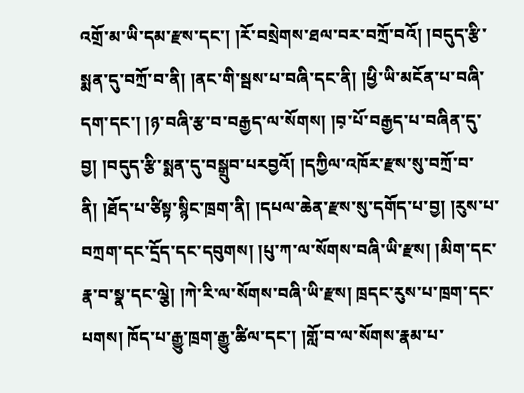འགྲོ་མ་ཡི་དམ་རྫས་དང་། །རོ་བསྲེགས་ཐལ་བར་བཀྲོ་བའོ། །བདུད་རྩི་སྨན་དུ་བཀྲོ་བ་ནི། །ནང་གི་སྦས་པ་བཞི་དང་ནི། །ཕྱི་ཡི་མངོན་པ་བཞི་དག་དང་། །ཉ་བཞི་རྩ་བ་བརྒྱད་ལ་སོགས། །བ༷་པོ་བརྒྱད་པ་བཞིན་དུ་བྱ། །བདུད་རྩི་སྨན་དུ་བསྒྲུབ་པརབྱའོ། །དཀྱིལ་འཁོར་རྫས་སུ་བཀྲོ་བ་ནི། །ཐོད་པ་ཙིསྟ་སྙིང་ཁྲག་ནི། །དཔལ་ཆེན་རྫས་སུ་དགོད་པ་བྱ། །རུས་པ་བཀྲག་དང་དྲོད་དང་དབུགས། །པུ་ཀ་ལ་སོགས་བཞི་ཡི་རྫས། །མིག་དང་རྣ་བ་སྣ་དང་ལྕེ། །ཀེ་རི་ལ་སོགས་བཞི་ཡི་རྫས། ཁྲདང་རུས་པ་ཁྲག་དང་པགས། ཁོད་པ་རྒྱུ་ཁྲག་རྒྱུ་ཚིལ་དང་། །གློ་བ་ལ་སོགས་རྣམ་པ་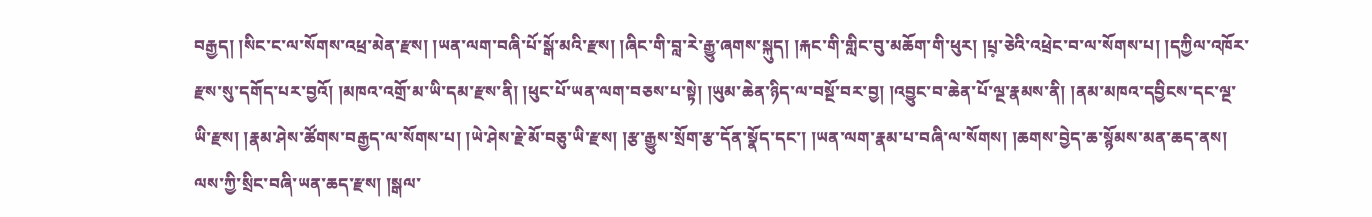བརྒྱད། །སིང་ང་ལ་སོགས་འཕྲ་མེན་རྫས། །ཡན་ལག་བཞི་པོ་སྒོ་མའི་རྫས། །ཞིང་གི་བླ་རེ་རྒྱུ་ཞགས་སྐུད། །རྐང་གི་གླིང་བུ་མཆོག་གི་ཕུར། །པྲ༷་ཅེའི་འཕྲེང་བ་ལ་སོགས་པ། །དཀྱིལ་འཁོར་རྫས་སུ་དགོད་པར་བྱའོ། །མཁའ་འགྲོ་མ་ཡི་དམ་རྫས་ནི། །ཕུང་པོ་ཡན་ལག་བཅས་པ་སྟེ། །ཡུམ་ཆེན་ཉིད་ལ་བསྔོ་བར་བྱ། །འབྱུང་བ་ཆེན་པོ་ལྔ་རྣམས་ནི། །ནམ་མཁའ་དབྱིངས་དང་ལྔ་ཡི་རྫས། །རྣམ་ཤེས་ཚོགས་བརྒྱད་ལ་སོགས་པ། །ཡེ་ཤེས་རྗེ་མོ་བཅུ་ཡི་རྫས། །རྩ་རྒྱུས་སྲོག་རྩ་དོན་སྣོད་དང་། །ཡན་ལག་རྣམ་པ་བཞི་ལ་སོགས། །ཆགས་བྱེད་ཆ་སྙོམས་མན་ཆད་ནས། ལས་ཀྱི་སྲིང་བཞི་ཡན་ཆད་རྫས། །སྒལ་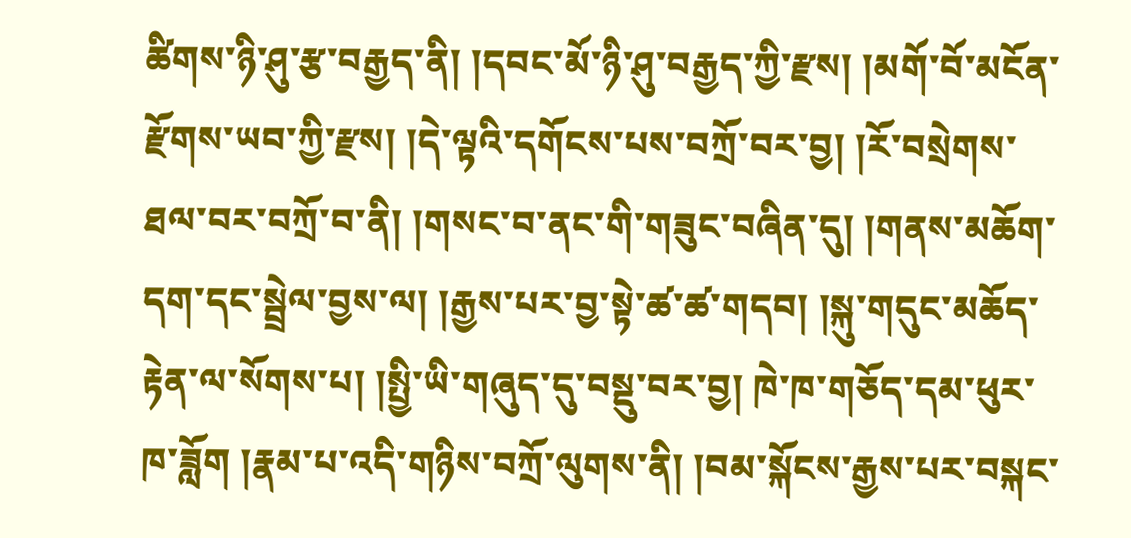ཚིགས་ཉི་ཤུ་རྩ་བརྒྱད་ནི། །དབང་མོ་ཉི་ཤུ་བརྒྱད་ཀྱི་རྫས། །མགོ་བོ་མངོན་རྫོགས་ཡབ་ཀྱི་རྫས། །དེ་ལྟའི་དགོངས་པས་བཀྲོ་བར་བྱ། །རོ་བསྲེགས་ཐལ་བར་བཀྲོ་བ་ནི། །གསང་བ་ནང་གི་གཟུང་བཞིན་དུ། །གནས་མཆོག་དག་དང་སྦྲེལ་བྱས་ལ། །རྒྱས་པར་བྱ་སྟེ་ཚ་ཚ་གདབ། །སྐུ་གདུང་མཆོད་རྟེན་ལ་སོགས་པ། །སྤྱི་ཡི་གཞུད་དུ་བསྡུ་བར་བྱ། ཁེ་ཁ་གཅོད་དམ་ཕུར་ཁ་ཟློག །རྣམ་པ་འདི་གཉིས་བཀྲོ་ལུགས་ནི། །བམ་སྐོངས་རྒྱས་པར་བསྐང་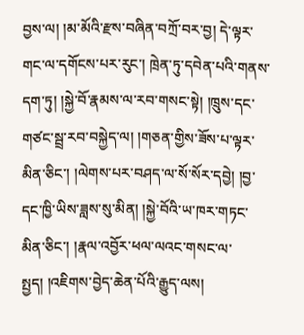བྱས་ལ། །མ་མོའི་རྫས་བཞིན་བཀྲོ་བར་བྱ། དེ་ལྟར་གང་ལ་དགོངས་པར་རུང་། ཁྲེན་ཏུ་དབེན་པའི་གནས་དག་ཏུ། །སྐྱེ་བོ་རྣམས་ལ་རབ་གསང་སྟེ། །ཁྲུས་དང་གཙང་སྦྲ་རབ་བསྐྱེད་ལ། །གཅན་གྱིས་ཟོས་པ་ལྟར་མིན་ཅིང་། །ལེགས་པར་བཤད་ལ་སོ་སོར་དབྱེ། །བྱ་དང་ཁྱི་ཡིས་ཟླས་སུ་མིན། །སྐྱེ་བོའི་ཡ་ཁར་གཏང་མིན་ཅིང་། །རྣལ་འབྱོར་ཕལ་ལའང་གསང་ལ་སྤྱད། །འཇིགས་བྱེད་ཆེན་པོའི་རྒྱུད་ལས།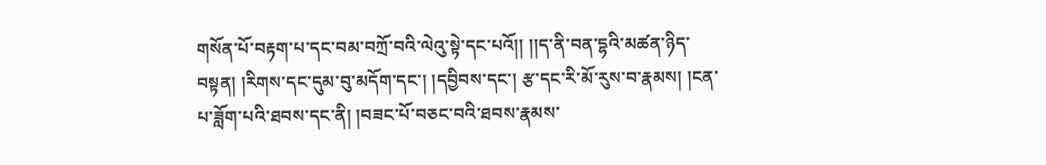གསོན་པོ་བརྟག་པ་དང་བམ་བཀྲོ་བའི་ལེའུ་སྟེ་དང་པའོ།། །།ད་ནི་བན་དྷའི་མཚན་ཉིད་བསྟན། །རིགས་དང་དུམ་བུ་མདོག་དང་། །དབྱིབས་དང་། རྩ་དང་རི་མོ་རུས་བ་རྣམས། །ངན་པ་ཟློག་པའི་ཐབས་དང་ནི། །བཟང་པོ་བཅང་བའི་ཐབས་རྣམས་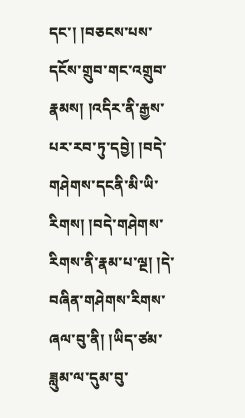དང་། །བཅངས་པས་དངོས་གྲུབ་གང་འགྲུབ་རྣམས། །འདིར་ནི་རྒྱས་པར་རབ་ཏུ་དབྱེ། །བདེ་གཤེགས་དངནི་མི་ཡི་རིགས། །བདེ་གཤེགས་རིགས་ནི་རྣམ་པ་ལྔ། །དེ་བཞིན་གཤེགས་རིགས་ཞལ་བུ་ནི། །ཡིད་ཙམ་ཟླུམ་ལ་དུམ་བུ་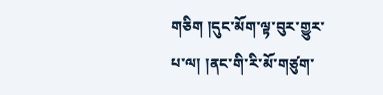གཅིག །དུང་མོག་ལྟ་བུར་གྱུར་པ་ལ། །ནང་གི་རི་མོ་གཙུག་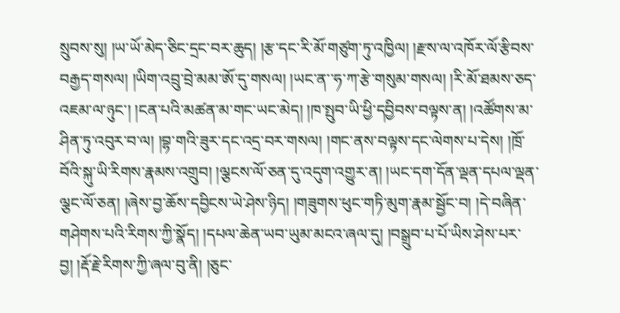སྲུབས་སུ། །ཡ་ཡོ་མེད་ཅིང་དྲང་བར་ཆུད། །རྩ་དང་རི་མོ་གཙུག་ཏུ་འཁྱིལ། །རྫས་ལ་འཁོར་ལོ་རྩིབས་བརྒྱད་གསལ། །ཡིག་འབྲུ་བྲེ་མམ་ཨོ་དུ་གསལ། །ཡང་ན་་ཧ་ཀ་རྩེ་གསུམ་གསལ། །རི་མོ་ཐམས་ཅད་འཇམ་ལ་ཉུང་། །ངན་པའི་མཚན་མ་གང་ཡང་མེད། །ཁ་སྤུབ་ཡི་ཕྱི་དབྱིབས་བལྟས་ན། །འཚོགས་མ་ཤིན་ཏུ་འབུར་བ་ལ། །བྷ་གའི་ཟུར་དང་འདྲ་བར་གསལ། །གང་ནས་བལྟས་དང་ལེགས་པ་དེས། །ཁྲོ་བོའི་སྐུ་ཡི་རིགས་རྣམས་འགྲུབ། །ལྕངས་ལོ་ཅན་དུ་འདུག་འགྱུར་ན། །ཡང་དག་དོན་ལྡན་དཔལ་ལྡན་ལྕང་ལོ་ཅན། །ཞེས་བྱ་ཆོས་དབྱིངས་ཡེ་ཤེས་ཉིད། །གཟུགས་ཕུང་གཏི་མུག་རྣམ་སྦྱོང་བ། །དེ་བཞིན་གཤེགས་པའི་རིགས་ཀྱི་སྣོད། །དཔལ་ཆེན་ཡབ་ཡུམ་མངའ་ཞལ་དུ། །བསྒྲུབ་པ་པོ་ཡིས་ཤེས་པར་བྱ། །རྡོ་རྗེ་རིགས་ཀྱི་ཞལ་བུ་ནི། །ཅུང་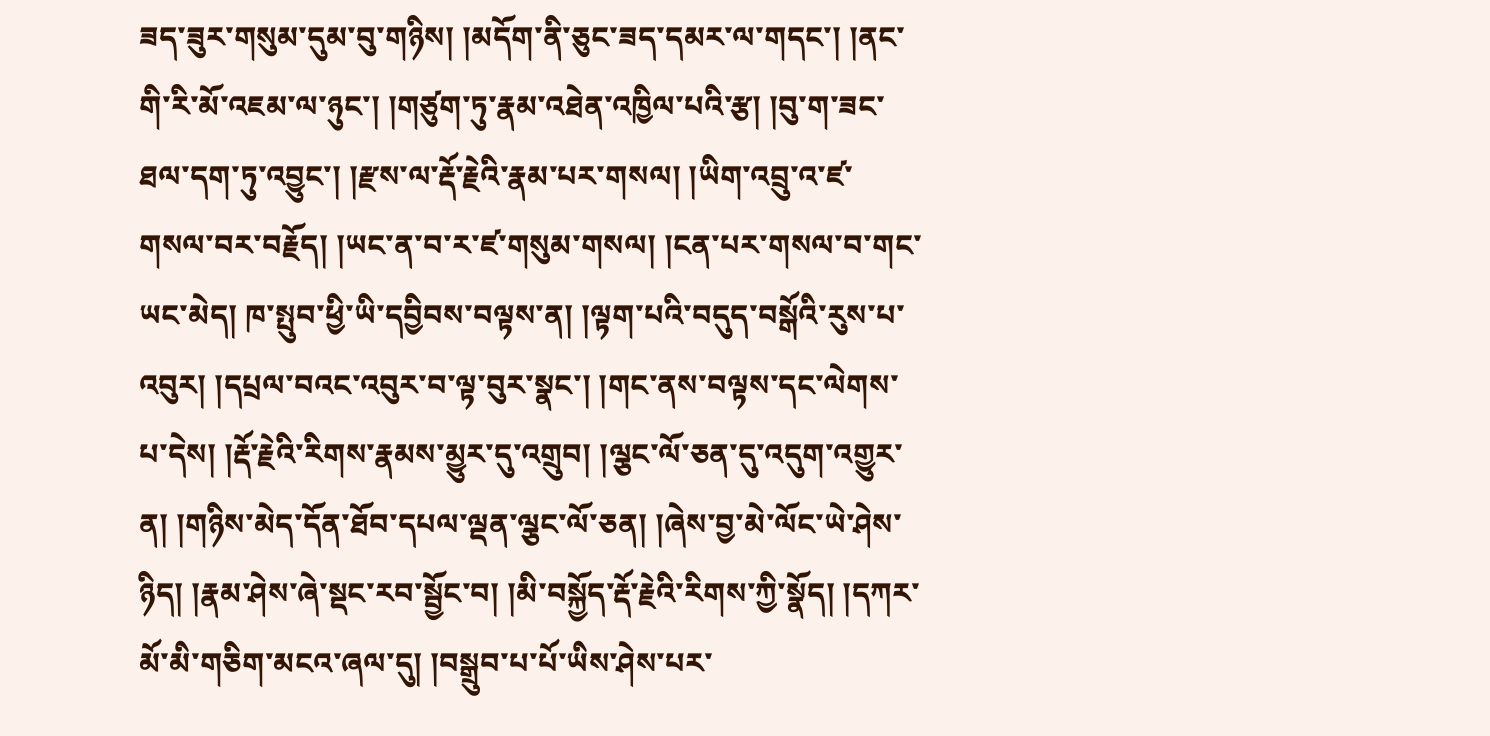ཟད་ཟུར་གསུམ་དུམ་བུ་གཉིས། །མདོག་ནི་ཅུང་ཟད་དམར་ལ་གདང་། །ནང་གི་རི་མོ་འཇམ་ལ་ཉུང་། །གཙུག་ཏུ་རྣམ་འཐེན་འཁྱིལ་པའི་རྩ། །བུ་ག་ཟང་ཐལ་དག་ཏུ་འབྱུང་། །རྫས་ལ་རྡོ་རྗེའི་རྣམ་པར་གསལ། །ཡིག་འབྲུ་འ་ཛ་གསལ་བར་བརྗོད། །ཡང་ན་བ་ར་ཛ་གསུམ་གསལ། །ངན་པར་གསལ་བ་གང་ཡང་མེད། ཁ་སྤུབ་ཕྱི་ཡི་དབྱིབས་བལྟས་ན། །ལྟག་པའི་བདུད་བསྒོའི་རུས་པ་འབུར། །དཔྲལ་བའང་འབུར་བ་ལྟ་བུར་སྣང་། །གང་ནས་བལྟས་དང་ལེགས་པ་དེས། །རྡོ་རྗེའི་རིགས་རྣམས་མྱུར་དུ་འགྲུབ། །ལྕང་ལོ་ཅན་དུ་འདུག་འགྱུར་ན། །གཉིས་མེད་དོན་ཐོབ་དཔལ་ལྡན་ལྕང་ལོ་ཅན། །ཞེས་བྱ་མེ་ལོང་ཡེ་ཤེས་ཉིད། །རྣམ་ཤེས་ཞེ་སྡང་རབ་སྦྱོང་བ། །མི་བསྐྱོད་རྡོ་རྗེའི་རིགས་ཀྱི་སྣོད། །དཀར་མོ་མི་གཅིག་མངའ་ཞལ་དུ། །བསྒྲུབ་པ་པོ་ཡིས་ཤེས་པར་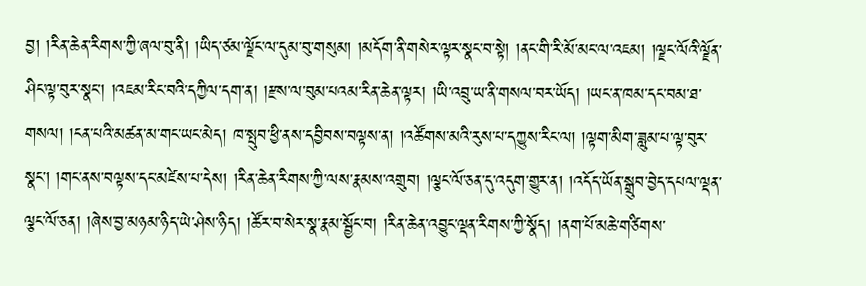བྱ། །རིན་ཆེན་རིགས་ཀྱི་ཞལ་བུ་ནི། །ཡིད་ཙམ་ལྗོང་ལ་དུམ་བུ་གསུམ། །མདོག་ནི་གསེར་ལྟར་སྣང་བ་སྟེ། །ནང་གི་རི་མོ་མང་ལ་འཇམ། །ལྗང་ལོའི་ལྗོན་ཤིང་ལྟ་བུར་སྣང་། །འཇམ་རིང་བའི་དཀྱིལ་དག་ན། །རྫས་ལ་བུམ་པའམ་རིན་ཆེན་ལྟར། །ཡི་འབྲུ་ཡ་ནི་གསལ་བར་ཡོད། །ཡང་ན་ཁམ་དང་བམ་ཐ་གསལ། །ངན་པའི་མཚན་མ་གང་ཡང་མེད། ཁ་སྤུབ་ཕྱི་ནས་དབྱིབས་བལྟས་ན། །འཚོགས་མའི་རུས་པ་དཀྱུས་རིང་ལ། །ལྟག་མིག་ཟླུམ་པ་ལྟ་བུར་སྣང་། །གང་ནས་བལྟས་དང་མཛེས་པ་དེས། །རིན་ཆེན་རིགས་ཀྱི་ལས་རྣམས་འགྲུབ། །ལྕང་ལོ་ཅན་དུ་འདུག་གྱུར་ན། །འདོད་ཡོན་སྒྲུབ་བྱེད་དཔལ་ལྡན་ལྕང་ལོ་ཅན། །ཞེས་བྱ་མཉམ་ཉིད་ཡེ་ཤེས་ཉིད། །ཚོར་བ་སེར་སྣ་རྣམ་སྦྱོང་བ། །རིན་ཆེན་འབྱུང་ལྡན་རིགས་ཀྱི་སྣོད། །ནག་པོ་མཆེ་གཙིགས་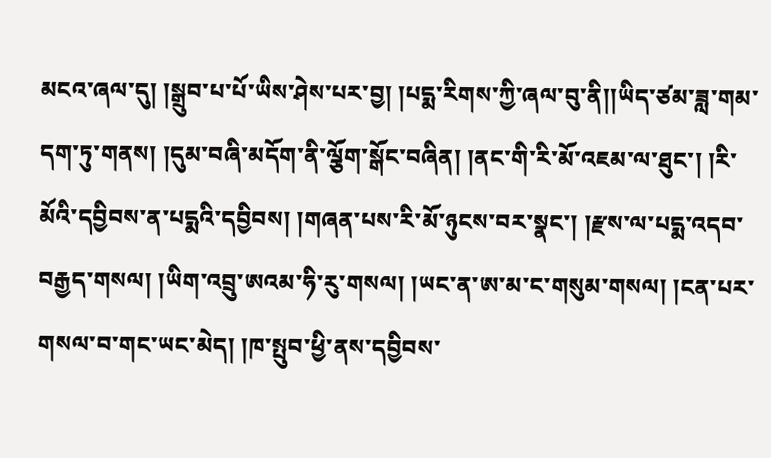མངའ་ཞལ་དུ། །སྒྲུབ་པ་པོ་ཡིས་ཤེས་པར་བྱ། །པདྨ་རིགས་ཀྱི་ཞལ་བུ་ནི།།ཡིད་ཙམ་ཟླ་གམ་དག་ཏུ་གནས། །དུམ་བཞི་མདོག་ནི་ལྕོག་སྒོང་བཞིན། །ནང་གི་རི་མོ་འཇམ་ལ་ཐུང་། །རི་མོའི་དབྱིབས་ན་པདྨའི་དབྱིབས། །གཞན་པས་རི་མོ་ཉུངས་བར་སྣང་། །རྫས་ལ་པདྨ་འདབ་བརྒྱད་གསལ། །ཡིག་འབྲུ་ཨའམ་ཧི་རུ་གསལ། །ཡང་ན་ཨ་མ་ང་གསུམ་གསལ། །ངན་པར་གསལ་བ་གང་ཡང་མེད། །ཁ་སྤུབ་ཕྱི་ནས་དབྱིབས་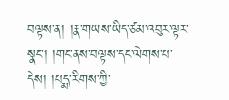བལྟས་ན། །རྣ་གཡས་ཡིད་ཙམ་འབུར་ལྟར་སྣང་། །གང་ནས་བལྟས་དང་ལེགས་པ་དེས། །པདྨ་རིགས་ཀྱི་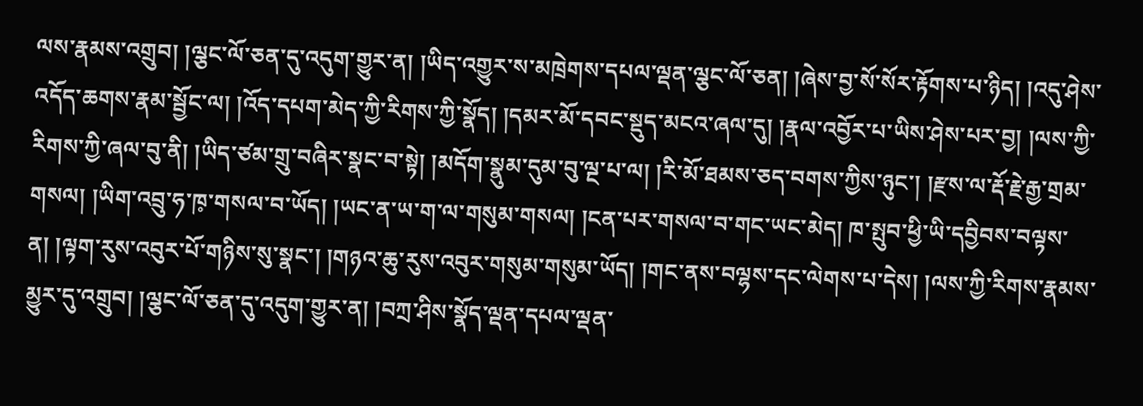ལས་རྣམས་འགྲུབ། །ལྕང་ལོ་ཅན་དུ་འདུག་གྱུར་ན། །ཡིད་འགྱུར་ས་མཁྲེགས་དཔལ་ལྡན་ལྕང་ལོ་ཅན། །ཞེས་བྱ་སོ་སོར་རྟོགས་པ་ཉིད། །འདུ་ཤེས་འདོད་ཆགས་རྣམ་སྦྱོང་ལ། །འོད་དཔག་མེད་ཀྱི་རིགས་ཀྱི་སྣོད། །དམར་མོ་དབང་སྡུད་མངའ་ཞལ་དུ། །རྣལ་འབྱོར་པ་ཡིས་ཤེས་པར་བྱ། །ལས་ཀྱི་རིགས་ཀྱི་ཞལ་བུ་ནི། །ཡིད་ཙམ་གྲུ་བཞིར་སྣང་བ་སྟེ། །མདོག་སྣུམ་དུམ་བུ་ལྔ་པ་ལ། །རི་མོ་ཐམས་ཅད་བགས་ཀྱིས་ཉུང་། །རྫས་ལ་རྡོ་རྗེ་རྒྱ་གྲམ་གསལ། །ཡིག་འབྲུ་ཧ་ཁ༷་གསལ་བ་ཡོད། །ཡང་ན་ཡ་ག་ལ་གསུམ་གསལ། །ངན་པར་གསལ་བ་གང་ཡང་མེད། ཁ་སྤུབ་ཕྱི་ཡི་དབྱིབས་བལྟས་ན། །ལྟག་རུས་འབུར་པོ་གཉིས་སུ་སྣང་། །གཉའ་ཆུ་རུས་འབུར་གསུམ་གསུམ་ཡོད། །གང་ནས་བལྷས་དང་ལེགས་པ་དེས། །ལས་ཀྱི་རིགས་རྣམས་མྱུར་དུ་འགྲུབ། །ལྕང་ལོ་ཅན་དུ་འདུག་གྱུར་ན། །བཀྲ་ཤིས་སྣོད་ལྡན་དཔལ་ལྡན་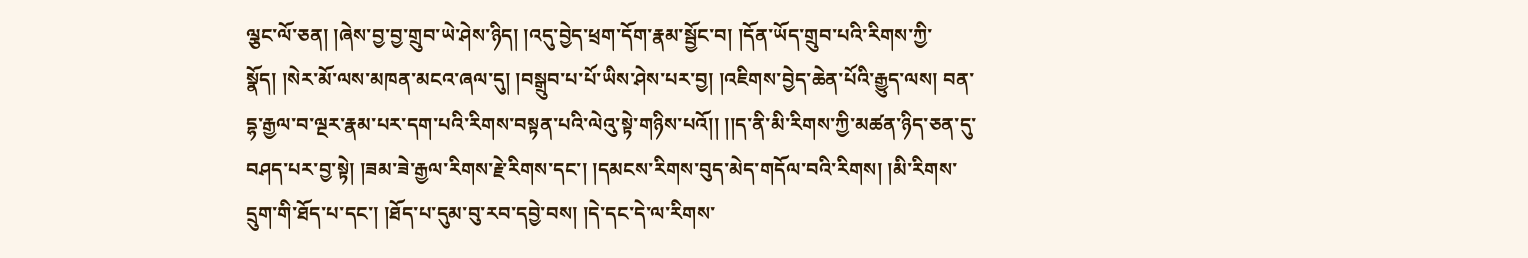ལྕང་ལོ་ཅན། །ཞེས་བྱ་བྱ་གྲུབ་ཡེ་ཤེས་ཉིད། །འདུ་བྱེད་ཕྲག་དོག་རྣམ་སྦྱོང་བ། །དོན་ཡོད་གྲུབ་པའི་རིགས་ཀྱི་སྣོད། །སེར་མོ་ལས་མཁན་མངའ་ཞལ་དུ། །བསྒྲུབ་པ་པོ་ཡིས་ཤེས་པར་བྱ། །འཇིགས་བྱེད་ཆེན་པོའི་རྒྱུད་ལས། བན་དྷ་རྒྱལ་བ་ལྔར་རྣམ་པར་དག་པའི་རིགས་བསྟན་པའི་ལེའུ་སྟེ་གཉིས་པའོ།། །།ད་ནི་མི་རིགས་ཀྱི་མཚན་ཉིད་ཅན་དུ་བཤད་པར་བྱ་སྟེ། །ཟམ་ཟེ་རྒྱལ་རིགས་རྗེ་རིགས་དང་། །དམངས་རིགས་བུད་མེད་གདོལ་བའི་རིགས། །མི་རིགས་དྲུག་གི་ཐོད་པ་དང་། །ཐོད་པ་དུམ་བུ་རབ་དབྱེ་བས། །དེ་དང་དེ་ལ་རིགས་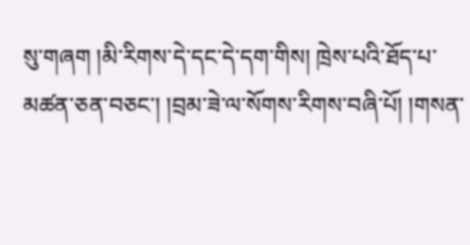སུ་གཞག །མི་རིགས་དེ་དང་དེ་དག་གིས། ཁྲེས་པའི་ཐོད་པ་མཚན་ཅན་བཅང་། །བྲམ་ཟེ་ལ་སོགས་རིགས་བཞི་པོ། །གསན་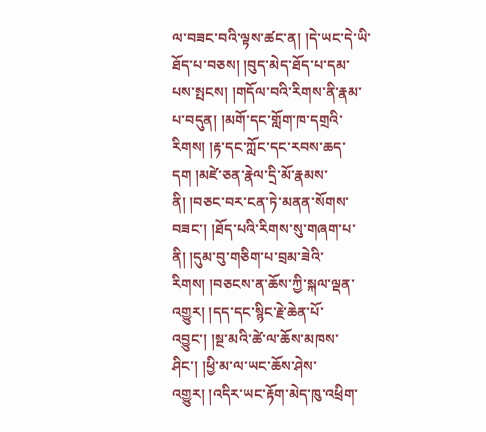ལ་བཟང་བའི་ལྟས་ཚང་ན། །དེ་ཡང་དེ་ཡི་ཐོད་པ་བཅས། །བུད་མེད་ཐོད་པ་དམ་པས་སྤངས། །གདོལ་བའི་རིགས་ནི་རྣམ་པ་བདུན། །མགོ་དང་གློག་ཁ་དགྲའི་རིགས། །རྟ་དང་ཀློང་དང་རབས་ཆད་དག །མཛེ་ཅན་རྣེལ་དྲི་མོ་རྣམས་ནི། །བཅང་བར་ངན་ཏེ་མནན་སོགས་བཟང་། །ཐོད་པའི་རིགས་སུ་གཞག་པ་ནི། །དུམ་བུ་གཅིག་པ་བྲམ་ཟེའི་རིགས། །བཅངས་ན་ཆོས་ཀྱི་སྐལ་ལྡན་འགྱུར། །དད་དང་སྙིང་རྗེ་ཆེན་པོ་འབྱུང་། །སྔ་མའི་ཚེ་ལ་ཆོས་མཁས་ཤིང་། །ཕྱི་མ་ལ་ཡང་ཆོས་ཤེས་འགྱུར། །འདིར་ཡང་རྟོག་མེད་ཁུ་འཕྲིག་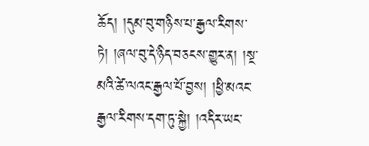ཆོད། །དུམ་བུ་གཉིས་པ་རྒྱལ་རིགས་ཏེ། །ཞལ་བུ་དེ་ཉིད་བཅངས་གྱུར་ན། །སྔ་མའི་ཚེ་ལའང་རྒྱལ་པོ་བྱས། །ཕྱི་མའང་རྒྱལ་རིགས་དག་ཏུ་སྐྱེ། །འདིར་ཡང་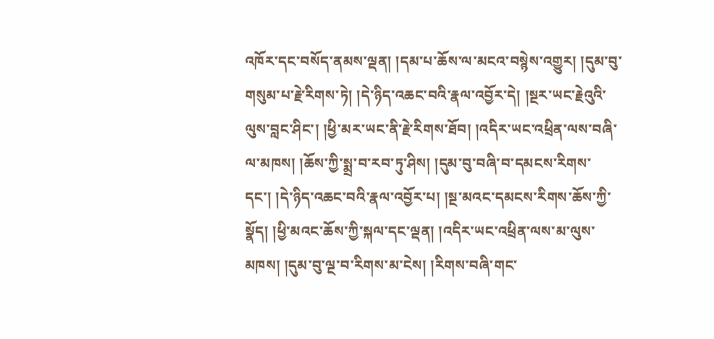འཁོར་དང་བསོད་ནམས་ལྡན། །དམ་པ་ཆོས་ལ་མངའ་བསྙེས་འགྱུར། །དུམ་བུ་གསུམ་པ་རྗེ་རིགས་ཏེ། །དེ་ཉིད་འཆང་བའི་རྣལ་འབྱོར་དེ། །སྔར་ཡང་རྗེའུའི་ལུས་བླང་ཤིང་། །ཕྱི་མར་ཡང་ནི་རྗེ་རིགས་ཐོབ། །འདིར་ཡང་འཕྲིན་ལས་བཞི་ལ་མཁས། །ཆོས་ཀྱི་སྨྲ་བ་རབ་ཏུ་ཤིས། །དུམ་བུ་བཞི་བ་དམངས་རིགས་དང་། །དེ་ཉིད་འཆང་བའི་རྣལ་འབྱོར་པ། །སྔ་མའང་དམངས་རིགས་ཆོས་ཀྱི་སྣོད། །ཕྱི་མའང་ཆོས་ཀྱི་སྐལ་དང་ལྡན། །འདིར་ཡང་འཕྲིན་ལས་མ་ལུས་མཁས། །དུམ་བུ་ལྔ་བ་རིགས་མ་ངེས། །རིགས་བཞི་གང་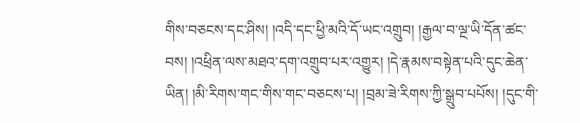གིས་བཅངས་དང་ཤིས། །འདི་དང་ཕྱི་མའི་དོ་ཡང་འགྲུབ། །རྒྱལ་བ་ལྔ་ཡི་དོན་ཚང་བས། །འཕྲིན་ལས་མཐའ་དག་འགྲུབ་པར་འགྱུར། །དེ་རྣམས་བསྟེན་པའི་དུང་ཆེན་ཡིན། །མི་རིགས་གང་གིས་གང་བཅངས་པ། །བྲམ་ཟེ་རིགས་ཀྱི་སྒྲུབ་པཔོས། །དུང་གི་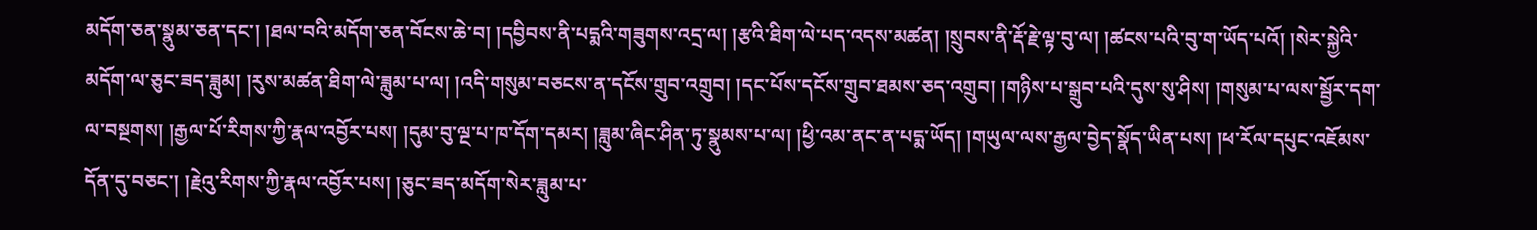མདོག་ཅན་སྣུམ་ཅན་དང་། །ཐལ་བའི་མདོག་ཅན་བོངས་ཆེ་བ། །དབྱིབས་ནི་པདྨའི་གཟུགས་འདྲ་ལ། །རྩའི་ཐིག་ལེ་པད་འདས་མཚན། །སྲུབས་ནི་རྡོ་རྗེ་ལྟ་བུ་ལ། །ཚངས་པའི་བུ་ག་ཡོད་པའོ། །སེར་སྐྱེའི་མདོག་ལ་ཅུང་ཟད་ཟླུམ། །རུས་མཚན་ཐིག་ལེ་ཟླུམ་པ་ལ། །འདི་གསུམ་བཅངས་ན་དངོས་གྲུབ་འགྲུབ། །དང་པོས་དངོས་གྲུབ་ཐམས་ཅད་འགྲུབ། །གཉིས་པ་སྒྲུབ་པའི་དུས་སུ་ཤིས། །གསུམ་པ་ལས་སྦྱོར་དག་ལ་བསྔགས། །རྒྱལ་པོ་རིགས་ཀྱི་རྣལ་འབྱོར་པས། །དུམ་བུ་ལྔ་པ་ཁ་དོག་དམར། །ཟླུམ་ཞིང་ཤིན་ཏུ་སྣུམས་པ་ལ། །ཕྱི་འམ་ནང་ན་པདྨ་ཡོད། །གཡུལ་ལས་རྒྱལ་བྱེད་སྣོད་ཡིན་པས། །ཕ་རོལ་དཔུང་འཇོམས་དོན་དུ་བཅང་། །རྗེའུ་རིགས་ཀྱི་རྣལ་འབྱོར་པས། །ཅུང་ཟད་མདོག་སེར་ཟླུམ་པ་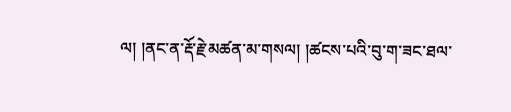ལ། །ནང་ན་རྡོ་རྗེ་མཚན་མ་གསལ། །ཚངས་པའི་བུ་ག་ཟང་ཐལ་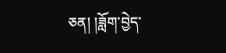ཅན། །ཟློག་བྱེད་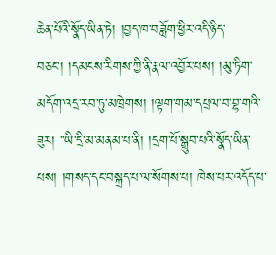ཆེན་པོའི་སྣོད་ཡིན་ཏེ། །བྱད་ཁ་བཟློག་ཕྱིར་འདི་ཉིད་བཅང་། །དམངས་རིགས་ཀྱི་ནི་རྣལ་འབྱོར་པས། །མུ་ཏིག་མདོག་འདྲ་རབ་ཏུ་མཁྲེགས། །ལྟག་གམ་དཔྲལ་བ་བྷ་གའི་ཟུར། ་་ཡི་དྲི་མ་མནམ་པ་ནི། །དྲག་པོ་སྒྲུབ་པའི་སྣོད་ཡིན་པས། །གསད་དང་བསྐྲད་པ་ལ་སོགས་པ། ཁེས་པར་འདོད་པ་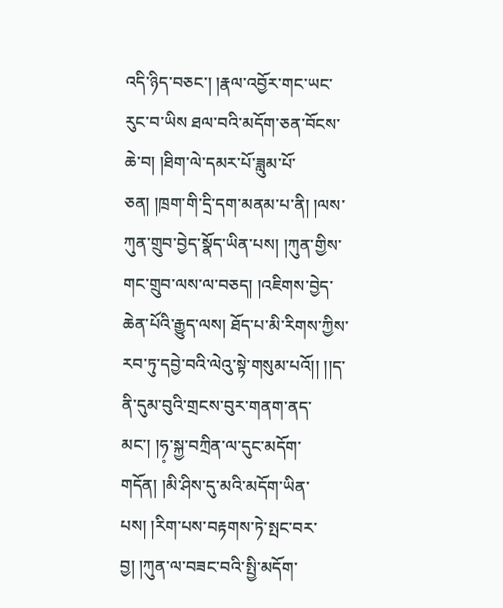འདི་ཉིད་བཅང་། །རྣལ་འབྱོར་གང་ཡང་རུང་བ་ཡིས ཐལ་བའི་མདོག་ཅན་བོངས་ཆེ་བ། །ཐིག་ལེ་དམར་པོ་ཟླུམ་པོ་ཅན། །ཁྲག་གི་དྲི་དག་མནམ་པ་ནི། །ལས་ཀུན་གྲུབ་བྱེད་སྣོད་ཡིན་པས། །ཀུན་གྱིས་གང་གྲུབ་ལས་ལ་བཅད། །འཇིགས་བྱེད་ཆེན་པོའི་རྒྱུད་ལས། ཐོད་པ་མི་རིགས་ཀྱིས་རབ་ཏུ་དབྱེ་བའི་ལེའུ་སྟེ་གསུམ་པའོ།། །།ད་ནི་དུམ་བུའི་གྲངས་བུར་གནག་ནད་མང་། །ཧ༷་སྐྱ་བཀྲིན་ལ་དུང་མདོག་གདོན། །མི་ཤིས་དུ་མའི་མདོག་ཡིན་པས། །རིག་པས་བརྟགས་ཏེ་སྤང་བར་བྱ། །ཀུན་ལ་བཟང་བའི་སྤྱི་མདོག་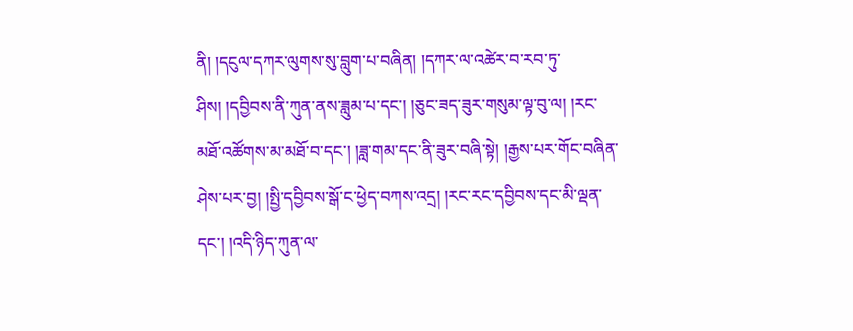ནི། །དངུལ་དཀར་ལུགས་སུ་བླུག་པ་བཞིན། །དཀར་ལ་འཚེར་བ་རབ་ཏུ་ཤིས། །དབྱིབས་ནི་ཀུན་ནས་ཟླུམ་པ་དང་། །ཅུང་ཟད་ཟུར་གསུམ་ལྟ་བུ་ལ། །རང་མཐོ་འཚོགས་མ་མཐོ་བ་དང་། །ཟླ་གམ་དང་ནི་ཟུར་བཞི་སྟེ། །རྒྱས་པར་གོང་བཞིན་ཤེས་པར་བྱ། །སྤྱི་དབྱིབས་སྒོ་ང་ཕྱེད་བཀས་འདྲ། །རང་རང་དབྱིབས་དང་མི་ལྡན་དང་། །འདི་ཉིད་ཀུན་ལ་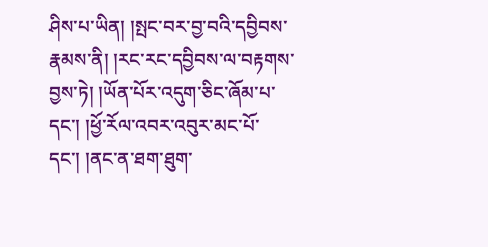ཤིས་པ་ཡིན། །སྤང་བར་བྱ་བའི་དབྱིབས་རྣམས་ནི། །རང་རང་དབྱིབས་ལ་བརྟགས་བྱས་ཏེ། །ཡོན་པོར་འདུག་ཅིང་ཞོམ་པ་དང་། །ཕྱོ་རོལ་འབར་འབུར་མང་པོ་དང་། །ནང་ན་ཐག་ཐུག་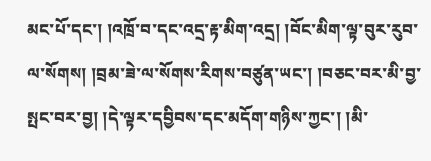མང་པོ་དང་། །འཁྲོ་བ་དང་འདྲ་རྟ་མིག་འདྲ། །བོང་མིག་ལྟ་བུར་རུབ་ལ་སོགས། །བྲམ་ཟེ་ལ་སོགས་རིགས་བཙུན་ཡང་། །བཅང་བར་མི་བྱ་སྤང་བར་བྱ། །དེ་ལྟར་དབྱིབས་དང་མདོག་གཉིས་ཀྱང་། །མི་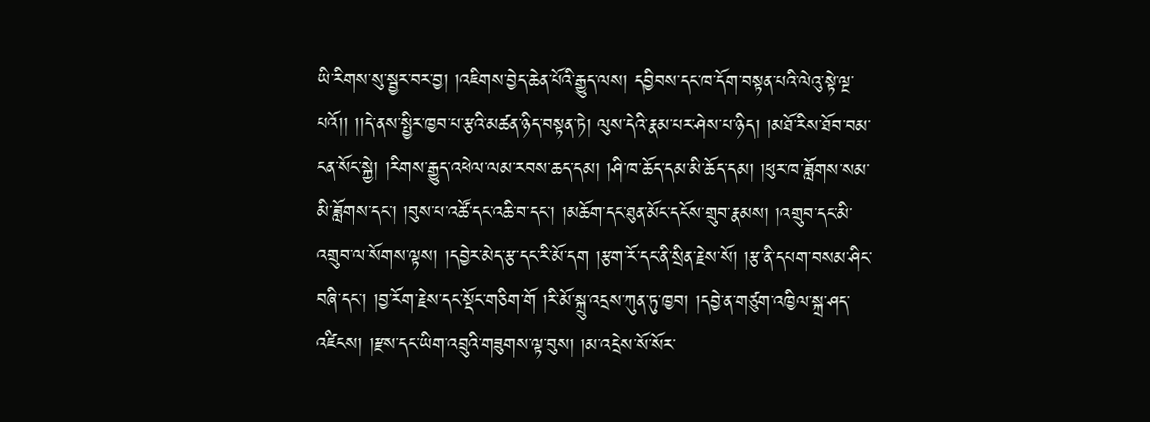ཡི་རིགས་སུ་སྦྱར་བར་བྱ། །འཇིགས་བྱེད་ཆེན་པོའི་རྒྱུད་ལས། དབྱིབས་དང་ཁ་དོག་བསྟན་པའི་ལེའུ་སྟེ་ལྔ་པའོ།། །།དེ་ནས་སྤྱིར་ཁྱབ་པ་རྩའི་མཚན་ཉིད་བསྟན་ཏེ། ལུས་དེའི་རྣམ་པར་ཤེས་པ་ཉིད། །མཐོ་རིས་ཐོབ་བམ་ངན་སོང་སྐྱེ། །རིགས་རྒྱུད་འཕེལ་ལམ་རབས་ཆད་དམ། །ཤི་ཁ་ཆོད་དམ་མི་ཆོད་དམ། །ཕུར་ཁ་ཟློགས་སམ་མི་ཟློགས་དང་། །བུས་པ་འཚོ་དང་འཆི་བ་དང་། །མཆོག་དང་ཐུན་མོང་དངོས་གྲུབ་རྣམས། །འགྲུབ་དང་མི་འགྲུབ་ལ་སོགས་ལྟས། །དབྱེར་མེད་རྩ་དང་རི་མོ་དག །རྩག་རོ་དང་ནི་སྲིན་རྗེས་སོ། །རྩ་ནི་དཔག་བསམ་ཤིང་བཞི་དང་། །བྱ་རོག་རྗེས་དང་སྡོང་གཅིག་གོ །རི་མོ་སྐྲུ་འདྲས་ཀུན་ཏུ་ཁྱབ། །དབྱེ་ན་གཙུག་འཁྱིལ་སྐྲ་ཤད་འཛིངས། །རྫས་དང་ཡིག་འབྲུའི་གཟུགས་ལྟ་བུས། །མ་འདྲེས་སོ་སོར་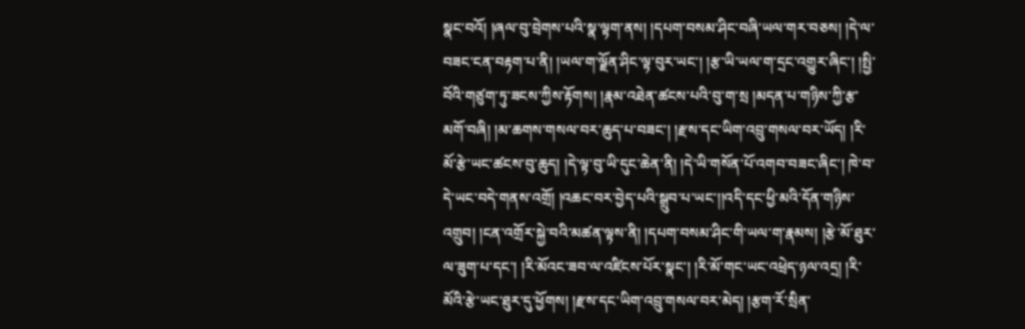སྣང་བའོ། །ཞལ་བུ་བྲེགས་པའི་སྣ་ལྟག་ནས། །དཔག་བསམ་ཤིང་བཞི་ཡལ་གར་བཅས། །དེ་ལ་བཟང་ངན་བརྟག་པ་ནི། །ཡལ་ག་ལྗོན་ཤིང་ལྟ་བུར་ཡང་། །རྩ་ཡི་ཡལ་ག་དྲང་འགྱུར་ཞིང་། །སྤྱི་བོའི་གཙུག་ཏུ་ཟངས་ཀྱིས་རྟོགས། །རྣམ་འཐེན་ཚངས་པའི་བུ་ག་སྲ །མདན་པ་གཉིས་ཀྱི་རྩ་མགོ་བཞི། །མ་ཆགས་གསལ་བར་ཆུད་པ་བཟང་། །རྫས་དང་ཡིག་འབྲུ་གསལ་བར་ཡོད། །རི་མོ་རྩེ་ཡང་ཚངས་བུ་ཆུད། །དེ་ལྟ་བུ་ཡི་དུང་ཆེན་ནི། །དེ་ཡི་གསོན་པོ་འགབ་བཟང་ཞིང་། ཁེ་བ་དེ་ཡང་བདེ་གནས་འགྲོ། །འཆང་བར་བྱེད་པའི་སྒྲུབ་པ་ཡང་།།འདི་དང་ཕྱི་མའི་དོན་གཉིས་འགྲུབ། །ངན་འགྲོར་སྐྱེ་བའི་མཚན་ལྟས་ནི། །དཔག་བསམ་ཤིང་གི་ཡལ་ག་རྣམས། །རྩེ་མོ་ཐུར་ལ་ཟུག་པ་དང་། །རི་མོའང་ཟབ་ལ་འཛིངས་པོར་སྣང་། །རི་མོ་གང་ཡང་འཕྲེད་ཉལ་འདྲ། །རི་མོའི་རྩེ་ཡང་ཐུར་དུ་ཕྱོགས། །རྫས་དང་ཡིག་འབྲུ་གསལ་བར་མེད། །རྩག་རོ་སྲིན་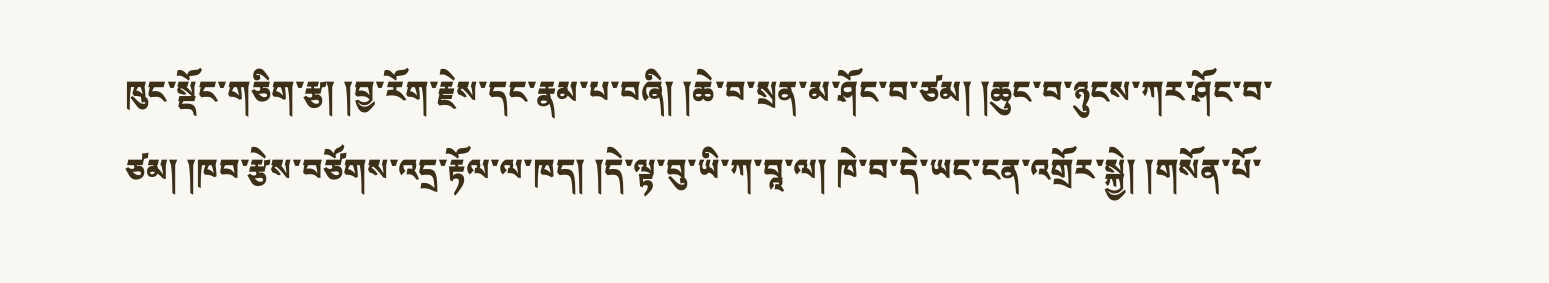ཁུང་སྡོང་གཅིག་རྩ། །བྱ་རོག་རྗེས་དང་རྣམ་པ་བཞི། །ཆེ་བ་སྲན་མ་ཤོང་བ་ཙམ། །ཆུང་བ་ཉུངས་ཀར་ཤོང་བ་ཙམ། །ཁབ་རྩེས་བཙོགས་འདྲ་རྟོལ་ལ་ཁད། །དེ་ལྟ་བུ་ཡི་ཀ་བཱ་ལ། ཁེ་བ་དེ་ཡང་ངན་འགྲོར་སྐྱེ། །གསོན་པོ་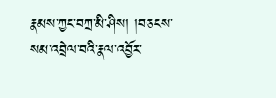རྣམས་ཀྱང་བཀྲ་མི་ཤིས། །བཅངས་སམ་འབྲེལ་བའི་རྣལ་འབྱོར་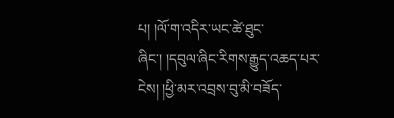པ། །ལོ་ག་འདིར་ཡང་ཚེ་ཐུང་ཞིང་། །དབུལ་ཞིང་རིགས་རྒྱུད་འཆད་པར་ངེས། །ཕྱི་མར་འབྲས་བུ་མི་བཟོད་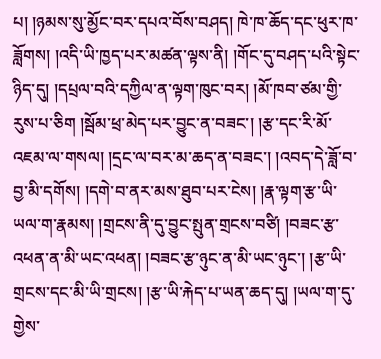པ། །ཉམས་སུ་མྱོང་བར་དཔའ་བོས་བཤད། ཁེ་ཁ་ཆོད་དང་ཕུར་ཁ་ཟློགས། །འདི་ཡི་ཁྱད་པར་མཚན་ལྟས་ནི། །གོང་དུ་བཤད་པའི་སྟེང་ཉིད་དུ། །དཔྲལ་བའི་དཀྱིལ་ན་ལྟག་ཁུང་བར། །མོ་ཁབ་ཙམ་གྱི་རུས་པ་ཅིག །སྦོམ་ཕྲ་མེད་པར་བྱུང་ན་བཟང་། །རྩ་དང་རི་མོ་འཇམ་ལ་གསལ། །དྲང་ལ་བར་མ་ཆད་ན་བཟང་། །འབད་དེ་ཟློ་བ་བྱ་མི་དགོས། །དགེ་བ་ནར་མས་ཐུབ་པར་ངེས། །རྣ་ལྟག་རྩ་ཡི་ཡལ་ག་རྣམས། །གྲངས་ནི་དུ་བྱུང་སྤུན་གྲངས་བཙི། །བཟང་རྩ་འཕན་ན་མི་ཡང་འཕན། །བཟང་རྩ་ཉུང་ན་མི་ཡང་ཉུང་། །རྩ་ཡི་གྲངས་དང་མི་ཡི་གྲངས། །རྩ་ཡི་རྐེད་པ་ཡན་ཆད་དུ། །ཡལ་ག་དུ་གྱེས་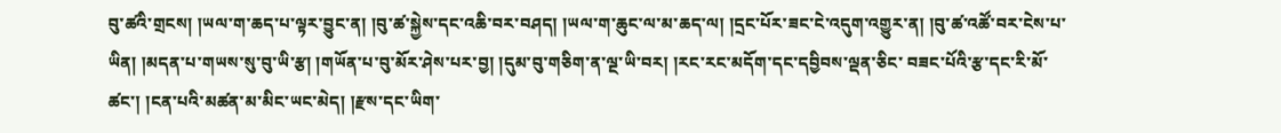བུ་ཚའི་གྲངས། །ཡལ་ག་ཆད་པ་ལྟར་བྱུང་ན། །བུ་ཚ་སྐྱེས་དང་འཆི་བར་བཤད། །ཡལ་ག་ཆུང་ལ་མ་ཆད་ལ། །དྲང་པོར་ཟང་ངེ་འདུག་འགྱུར་ན། །བུ་ཚ་འཚོ་བར་ངེས་པ་ཡིན། །མདན་པ་གཡས་སུ་བུ་ཡི་རྩ། །གཡོན་པ་བུ་མོར་ཤེས་པར་བྱ། །དུམ་བུ་གཅིག་ན་ལྔ་ཡི་བར། །རང་རང་མདོག་དང་དབྱིབས་ལྡན་ཅིང་ བཟང་པོའི་རྩ་དང་རི་མོ་ཚང་། །ངན་པའི་མཚན་མ་མིང་ཡང་མེད། །རྫས་དང་ཡིག་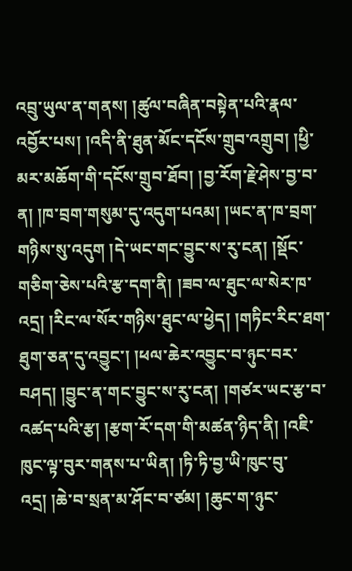འབྲུ་ཡུལ་ན་གནས། །ཚུལ་བཞིན་བསྟེན་པའི་རྣལ་འབྱོར་པས། །འདི་ནི་ཐུན་མོང་དངོས་གྲུབ་འགྲུབ། །ཕྱི་མར་མཆོག་གི་དངོས་གྲུབ་ཐོབ། །བྱ་རོག་རྗེ་ཤེས་བྱ་བ་ན། །ཁ་བྲག་གསུམ་དུ་འདུག་པའམ། །ཡང་ན་ཁ་བྲག་གཉིས་སུ་འདུག །དེ་ཡང་གང་བྱུང་ས་རུ་ངན། །སྡོང་གཅིག་ཅེས་པའི་རྩ་དག་ནི། །ཟབ་ལ་ཐུང་ལ་སེར་ཁ་འདྲ། །རིང་ལ་སོར་གཉིས་ཐུང་ལ་ཕྱེད། །གཏིང་རིང་ཐག་ཐུག་ཅན་དུ་འབྱུང་། །ཕལ་ཆེར་འབྱུང་བ་ཉུང་བར་བཤད། །བྱུང་ན་གང་བྱུང་ས་རུ་ངན། །གཙར་ཡང་རྩ་བ་འཚད་པའི་རྩ། །རྩག་རོ་དག་གི་མཚན་ཉིད་ནི། །འཇི་ཁུང་ལྟ་བུར་གནས་པ་ཡིན། །ཏི་ཏི་བྱ་ཡི་ཁུང་བུ་འདྲ། །ཆེ་བ་སྲན་མ་ཤོང་བ་ཙམ། །ཆུང་ག་ཉུང་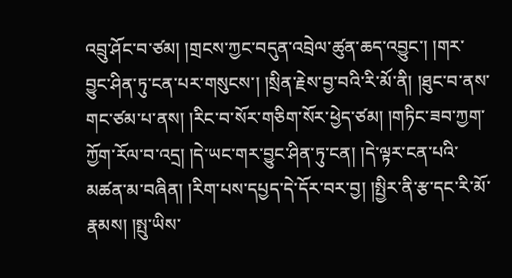འབྲུ་ཤོང་བ་ཙམ། །གྲངས་ཀྱང་བདུན་འབྲེལ་ཚུན་ཆད་འབྱུང་། །གར་བྱུང་ཤིན་ཏུ་ངན་པར་གསུངས་། །སྲིན་རྗེས་བྱ་བའི་རི་མོ་ནི། །ཐུང་བ་ནས་གང་ཙམ་པ་ནས། །རིང་བ་སོར་གཅིག་སོར་ཕྱེད་ཙམ། །གཏིང་ཟབ་ཀྱག་ཀྱོག་རོལ་བ་འདྲ། །དེ་ཡང་གར་བྱུང་ཤིན་ཏུ་ངན། །དེ་ལྟར་ངན་པའི་མཚན་མ་བཞིན། །རིག་པས་དཔྱད་དེ་དོར་བར་བྱ། །སྤྱིར་ནི་རྩ་དང་རི་མོ་རྣམས། །སྤུ་ཡིས་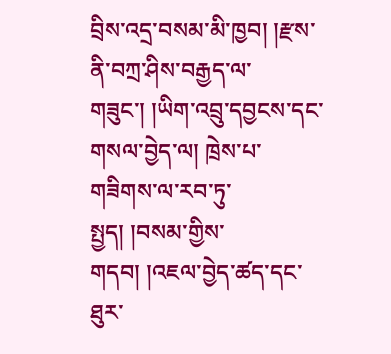བྲིས་འདྲ་བསམ་མི་ཁྱབ། །རྫས་ནི་བཀྲ་ཤིས་བརྒྱད་ལ་གཟུང་། །ཡིག་འབྲུ་དབྱངས་དང་གསལ་བྱེད་ལ། ཁྲེས་པ་གཟིགས་ལ་རབ་ཏུ་སྤྱད། །བསམ་གྱིས་གདབ། །འཇལ་བྱེད་ཚད་དང་ཐུར་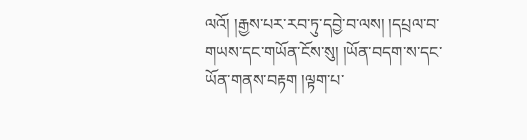ལའོ། །རྒྱས་པར་རབ་ཏུ་དབྱེ་བ་ལས། །དཔྲལ་བ་གཡས་དང་གཡོན་ངོས་སུ། །ཡོན་བདག་ས་དང་ཡོན་གནས་བརྟག །ལྟག་པ་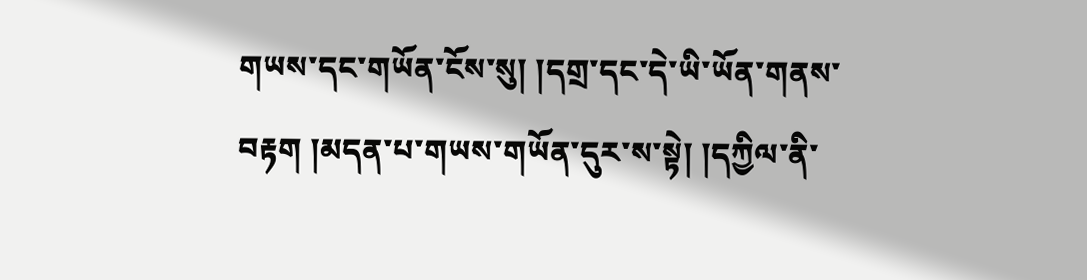གཡས་དང་གཡོན་ངོས་སུ། །དགྲ་དང་དེ་ཡི་ཡོན་གནས་བརྟག །མདན་པ་གཡས་གཡོན་དུར་ས་སྟེ། །དཀྱིལ་ནི་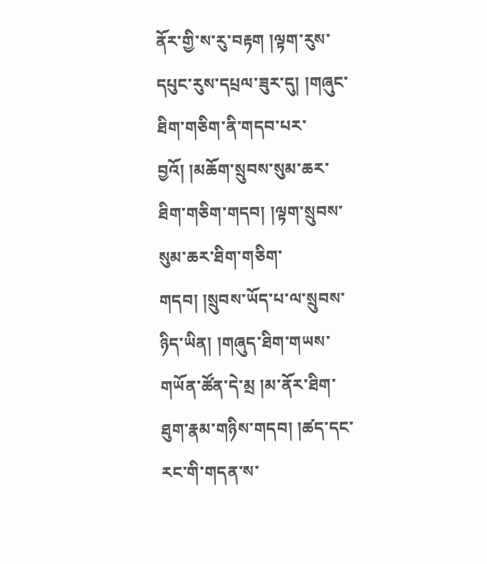ནོར་གྱི་ས་རུ་བརྟག །ལྟག་རུས་དཔུང་རུས་དཔྲལ་ཟུར་དུ། །གཞུང་ཐིག་གཅིག་ནི་གདབ་པར་བྱའོ། །མཆོག་སྲུབས་སུམ་ཆར་ཐིག་གཅིག་གདབ། །ལྟག་སྲུབས་སུམ་ཆར་ཐིག་གཅིག་གདབ། །སྲུབས་ཡོད་པ་ལ་སྲུབས་ཉིད་ཡིན། །གཞུད་ཐིག་གཡས་གཡོན་ཚོན་དེ་མྲ །མ་ནོར་ཐིག་ཐུག་རྣམ་གཉིས་གདབ། །ཚད་དང་རང་གི་གདན་ས་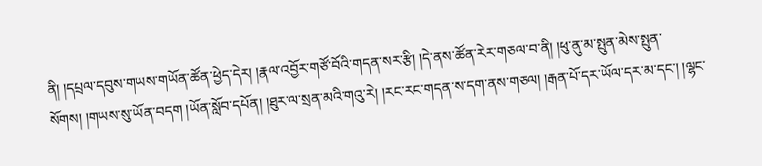ནི། །དཔྲལ་དབུས་གཡས་གཡོན་ཚོན་ཕྱེད་དེར། །རྣལ་འབྱོར་གཙོ་བོའི་གདན་སར་རྩི། །དེ་ནས་ཚོན་རེར་གཅལ་བ་ནི། །ཕུ་ནུ་མ་སྤུན་མེས་སྤུན་སོགས། །གཡས་སུ་ཡོན་བདག །ཡོན་སློབ་དཔོན། །ཐུར་ལ་སྲན་མའི་གའུ་རེ། །རང་རང་གདན་ས་དག་ནས་གཅལ། །རྒན་པོ་དར་ཡོལ་དར་མ་དང་། །ལྷང་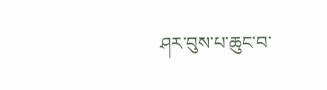ཤར་བུས་པ་ཆུང་བ་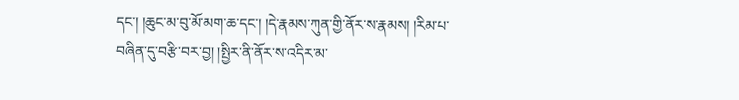དང་། །ཆུང་མ་བུ་མོ་མག་ཆ་དང་། །དེ་རྣམས་ཀུན་གྱི་ནོར་ས་རྣམས། །རིམ་པ་བཞིན་དུ་བརྩི་བར་བྱ། །སྤྱིར་ནི་ནོར་ས་འདིར་མ་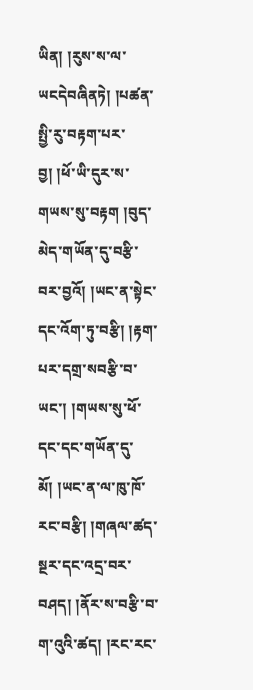ཡིན། །རུས་ས་ལ་ཡངདེབཞིནཏེ། །པཚན་སྤྱི་རུ་བརྟག་པར་བྱ། །ཕོ་ཡི་དུར་ས་གཡས་སུ་བརྟག །བུད་མེད་གཡོན་དུ་བརྩི་བར་བྱའོ། །ཡང་ན་སྟེང་དང་འོག་ཏུ་བརྩི། །རྟག་པར་དགྲ་སབརྩི་བ་ཡང་། །གཡས་སུ་ཕོ་དང་དང་གཡོན་དུ་མོ། །ཡང་ན་ལ་ཁུ་ཁོ་རང་བརྩི། །གཞལ་ཚད་སྔར་དང་འདྲ་བར་བཤད། །ནོར་ས་བརྩི་བ་ག་འུའི་ཚད། །རང་རང་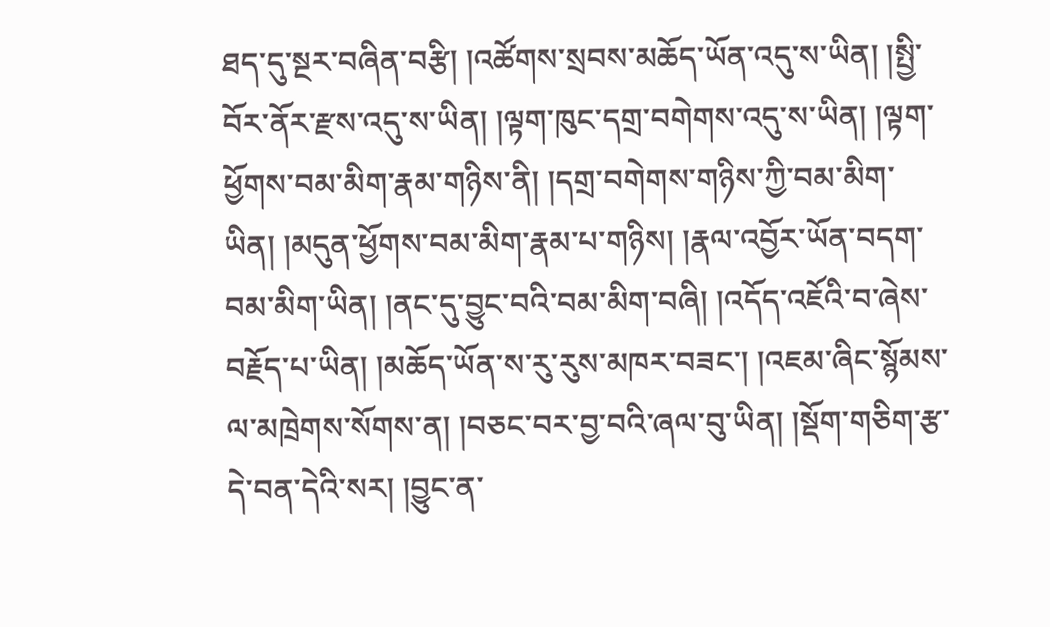ཐད་དུ་སྔར་བཞིན་བརྩི། །འཚོགས་སྲབས་མཆོད་ཡོན་འདུ་ས་ཡིན། །སྤྱི་བོར་ནོར་རྫས་འདུ་ས་ཡིན། །ལྟག་ཁུང་དགྲ་བགེགས་འདུ་ས་ཡིན། །ལྟག་ཕྱོགས་བམ་མིག་རྣམ་གཉིས་ནི། །དགྲ་བགེགས་གཉིས་ཀྱི་བམ་མིག་ཡིན། །མདུན་ཕྱོགས་བམ་མིག་རྣམ་པ་གཉིས། །རྣལ་འབྱོར་ཡོན་བདག་བམ་མིག་ཡིན། །ནང་དུ་བྱུང་བའི་བམ་མིག་བཞི། །འདོད་འཇོའི་བ་ཞེས་བརྗོད་པ་ཡིན། །མཆོད་ཡོན་ས་རུ་རུས་མཁར་བཟང་། །འཇམ་ཞིང་སྙོམས་ལ་མཁྲེགས་སོགས་ན། །བཅང་བར་བྱ་བའི་ཞལ་བུ་ཡིན། །སྡོག་གཅིག་རྩ་དེ་བན་དེའི་སར། །བྱུང་ན་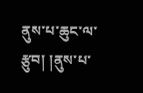ནུས་པ་ཆུང་ལ་རྩུབ། །ནུས་པ་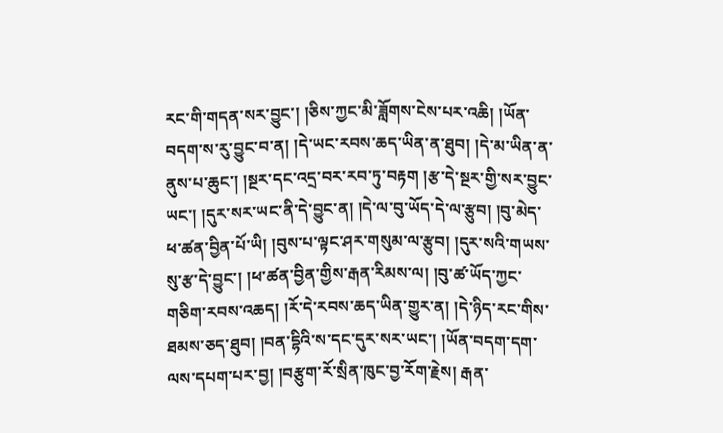རང་གི་གདན་སར་བྱུང་། །ཅིས་ཀྱང་མི་ཟློགས་ངེས་པར་འཆི། །ཡོན་བདག་ས་རུ་བྱུང་བ་ན། །དེ་ཡང་རབས་ཆད་ཡིན་ན་ཐུབ། །དེ་མ་ཡིན་ན་ནུས་པ་ཆུང་། །སྔར་དང་འདྲ་བར་རབ་ཏུ་བརྟག །རྩ་དེ་སྔར་གྱི་སར་བྱུང་ཡང་། །དུར་སར་ཡང་ནི་དེ་བྱུང་ན། །དེ་ལ་བུ་ཡོད་དེ་ལ་རྩུབ། །བུ་མེད་ཕ་ཚན་བྱིན་པོ་ཡི། །བུས་པ་ལྟང་ཤར་གསུམ་ལ་རྩུབ། །དུར་སའི་གཡས་སུ་རྩ་དེ་བྱུང་། །ཕ་ཚན་བྱིན་གྱིས་རྒན་རིམས་ལ། །བུ་ཚ་ཡོད་ཀྱང་གཅིག་རབས་འཆད། །རོ་དེ་རབས་ཆད་ཡིན་གྱུར་ན། །དེ་ཉིད་རང་གིས་ཐམས་ཅད་ཐུབ། །བན་དྷིའི་ས་དང་དུར་སར་ཡང་། །ཡོན་བདག་དག་ལས་དཔག་པར་བྱ། །བརྩུག་རོ་སྲིན་ཁུང་བྱ་རོག་རྗེས། རྒན་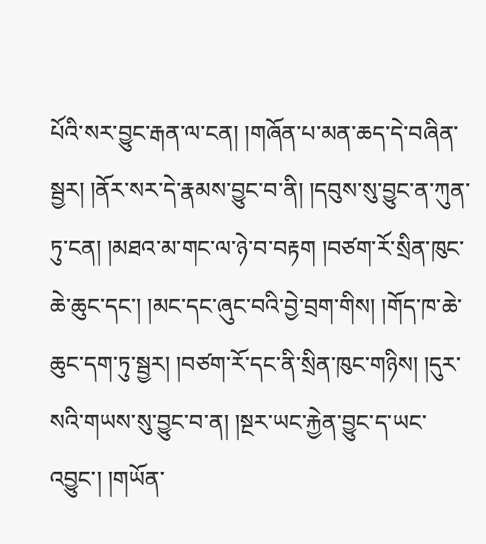པོའི་སར་བྱུང་རྒན་ལ་ངན། །གཞོན་པ་མན་ཆད་དེ་བཞིན་སྦྱར། །ནོར་སར་དེ་རྣམས་བྱུང་བ་ནི། །དབུས་སུ་བྱུང་ན་ཀུན་ཏུ་ངན། །མཐའ་མ་གང་ལ་ཉེ་བ་བརྟག །བཙག་རོ་སྲིན་ཁུང་ཆེ་ཆུང་དང་། །མང་དང་ཞུང་བའི་བྱེ་བྲག་གིས། །གོད་ཁ་ཆེ་ཆུང་དག་ཏུ་སྦྱར། །བཙག་རོ་དང་ནི་སྲིན་ཁུང་གཉིས། །དུར་སའི་གཡས་སུ་བྱུང་བ་ན། །སྔར་ཡང་རྐྱེན་བྱུང་ད་ཡང་འབྱུང་། །གཡོན་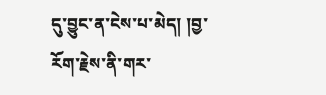དུ་བྱུང་ན་ངེས་པ་མེད། །བྱ་རོག་རྗེས་ནི་གར་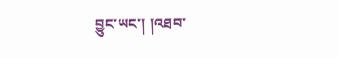བྱུང་ཡང་། །འཐབ་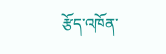རྩོད་འཁོན་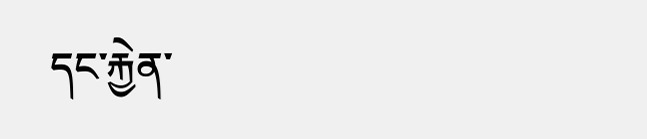དང་རྐྱེན་